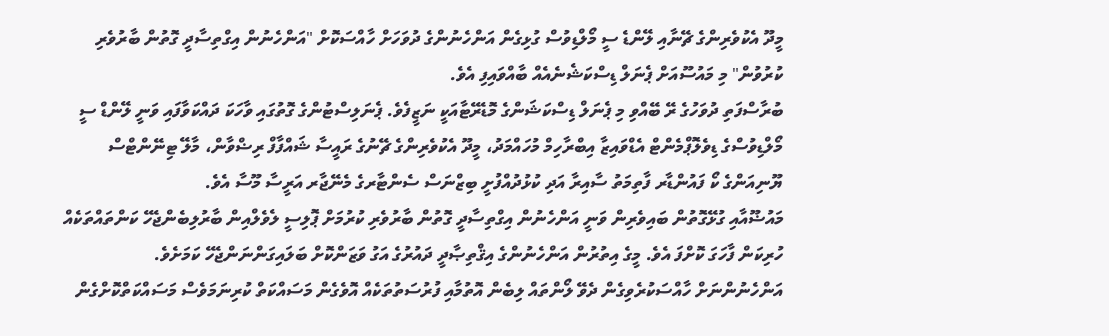މީދޫ އެކުވެރިންގެ ޗޭނާއި ލޭންޑެ ސީ މޯލްޑިވުސް ގުޅިގެން އަންހެނުންގެ ދުވަހަށް ހާއްސަކޮށް "އަންހެނުން އިގްތިސާދީ ގޮތުން ބާރުވެރި ކުރުވުން" މި މައުސޫއަށް ޕެނަލް ޑިސްކަޝެނެއެއް ބާއްވައިފި އެވެ.
ބުރާސްފަތި ދުވަހުގެ ރޭ ބޭއްވި މި ޕެނަލް ޑިސްކަޝަންގެ މޮޑެރޭޓާއަކީ ނަޒީފެވެ. ޕެނަލިސްޓުންގެ ގޮތުގައި ވާހަކަ ދައްކަވާފައި ވަނީ ލޭންޑް ސީ މޯލްޑިވުސްގެ ޑިވެލޮޕްމެންޓް އެޑްވައިޒާ އިބްރާހިމް މުހައްމަދު، މީދޫ އެކުވެރިންގެ ޗޭނުގެ ރައީސާ ޝައްފާފް ރިޟްވާން، މާލޭ ޓިނޭންޓްސް ޔޫނިއަންގެ ކޯ ފައުންޑާރ ފާތިމަތު ސާއިރާ އަދި ކުޅުދުއްފުށީ ބިޒްނަސް ސެންޓާރގެ މެނޭޖާރ އަރީސާ މޫސާ އެވެ.
މައުޟޫއާއި ގުޅޭގޮތުން ބައިވެރިން ވަނީ އަންހެނުން އިގްތިސާދީ ގޮތުން ބާރުވެރި ކުރުމަށް ޕޮލިސީ ލެވެލްއިން ބާރުލިބެންޖެހޭ ކަންތައްތަކެއް ހުރިކަން ފާހަގަ ކޮށްފަ އެވެ. މީގެ އިތުރުން އަންހެނުންގެ އިޤްތިޞާދީ ދައުރުގެ އަގު ވަޒަންކޮށް ބަލައިގަންނަންޖެހޭ ކަމަށެވެ.
އަންހެނުންނަށް ހާއްސަކުރެވިގެން ދެވޭ ލޯންތައް ލިބެން އޮތުމާއި ފުރުސަތުތަކެއް އޮވެގެން މަސައްކަތް ކުރިނަމަވެސް މަސައްކަތްކޮށްގެން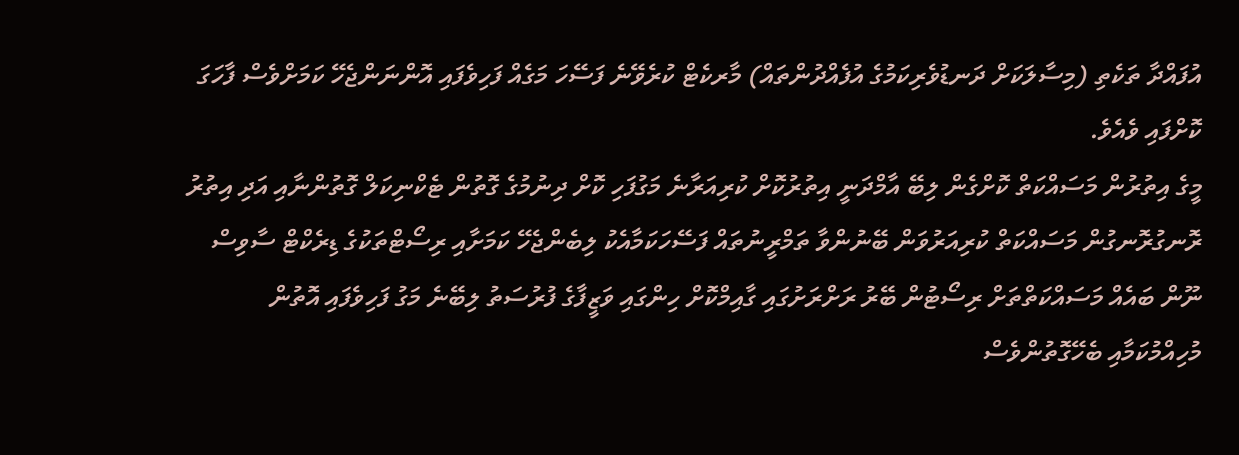އުފައްދާ ތަކެތި (މިސާލަކަށް ދަނޑުވެރިކަމުގެ އުފެއްދުންތައް) މާރކެޓް ކުރެވޭނެ ފަސޭހަ މަގެއް ފަހިވެފައި އޮންނަންޖެހޭ ކަމަށްވެސް ފާހަގަ ކޮށްފައި ވެއެވެ.
މީގެ އިތުރުން މަސައްކަތް ކޮށްގެން ލިބޭ އާމްދަނީ އިތުރުކޮށް ކުރިއަރާނެ މަގުފަހި ކޮށް ދިނުމުގެ ގޮތުން ޓެކްނިކަލް ގޮތުންނާއި އަދި އިތުރު ރޮނގުރޮނގުން މަސައްކަތް ކުރިއަރުވަން ބޭނުންވާ ތަމްރީނުތައް ފަސޭހަކަމާއެކު ލިބެންޖެހޭ ކަމަށާއި ރިސޯޓްތަކުގެ ޑިރެކްޓް ސާވިސް ނޫން ބައެއް މަސައްކަތްތަށް ރިސޯޓުން ބޭރު ރަށްރަށުގައި ގާއިމްކޮށް ހިންގައި ވަޒީފާގެ ފުރުސަތު ލިބޭނެ މަގު ފަހިވެފައި އޮތުން މުހިއްމުކަމާއި ބެހޭގޮތުންވެސް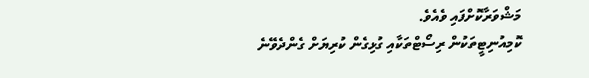މަޝްވަރާކޮށްފައި ވެއެވެ.
ކޮމިއުނިޓީތަކުން ރިސޯޓްތަކާއި ގުޅިގެން ކުރިޔަށް ގެންދެވޭނެ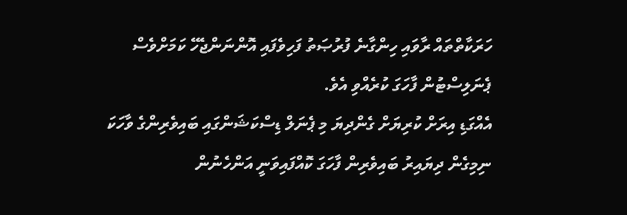ހަރަކާތްތައް ރާވައި ހިންގާނެ ފުރުޞަތު ފަހިވެފައި އޮންނަންޖެހޭ ކަމަށްވެސް ޕެނަލިސްޓުން ފާހަގަ ކުރެއްވި އެވެ.
އެއްގަޑި އިރަށް ކުރިޔަށް ގެންދިޔަ މި ޕެނަލް ޑިސްކަޝަންގައި ބައިވެރިންގެ ވާހަކަ ނިމިގެން ދިޔައިރު ބައިވެރިން ފާހަގަ ކޮއްފައިވަނީ އަންހެނުން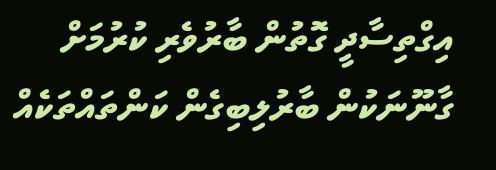އިގްތިސާދީ ގޮތުން ބާރުވެރި ކުރުމަށް ގާނޫނަކުން ބާރުލިބިގެން ކަންތައްތަކެއް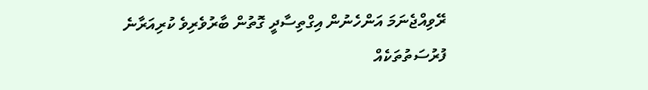ރޭވިއްޖެނަމަ އަންހެނުން އިގްތިސާދީ ގޮތުން ބާރުވެރިވެ ކުރިއަރާނެ ފުރުސަތުތަކެއް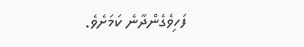ފަހިވެގެންދާނެ ކަމަށެވެ.